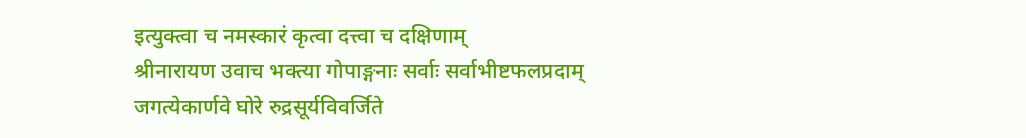इत्युक्त्वा च नमस्कारं कृत्वा दत्त्वा च दक्षिणाम्
श्रीनारायण उवाच भक्त्या गोपाङ्गनाः सर्वाः सर्वाभीष्टफलप्रदाम्
जगत्येकार्णवे घोरे रुद्रसूर्यविवर्जिते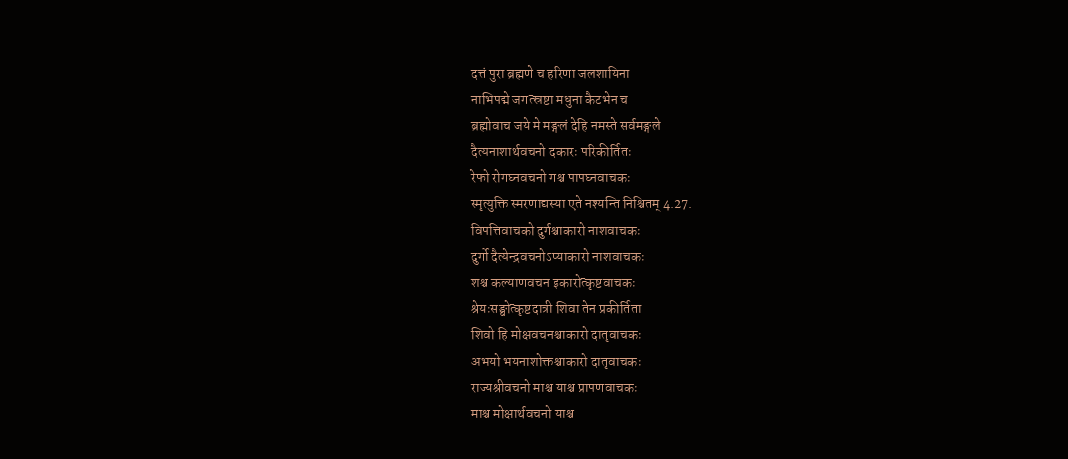दत्तं पुरा ब्रह्मणे च हरिणा जलशायिना
नाभिपद्मे जगत्स्रष्टा मधुना कैटभेन च
ब्रह्मोवाच जये मे मङ्गलं देहि नमस्ते सर्वमङ्गले
दैत्यनाशार्थवचनो दकारः परिकीर्तितः
रेफो रोगघ्नवचनो गश्च पापघ्नवाचकः
स्मृत्युक्ति स्मरणाद्यस्या एते नश्यन्ति निश्चितम् 4.27.
विपत्तिवाचको दुर्गश्चाकारो नाशवाचकः
दुर्गो दैत्येन्द्रवचनोऽप्याकारो नाशवाचकः
शश्च कल्याणवचन इकारोत्कृष्टवाचकः
श्रेयःसङ्घोत्कृष्टदात्री शिवा तेन प्रकीर्तिता
शिवो हि मोक्षवचनश्चाकारो दातृवाचकः
अभयो भयनाशोक्तश्चाकारो दातृवाचकः
राज्यश्रीवचनो माश्च याश्च प्रापणवाचकः
माश्च मोक्षार्थवचनो याश्च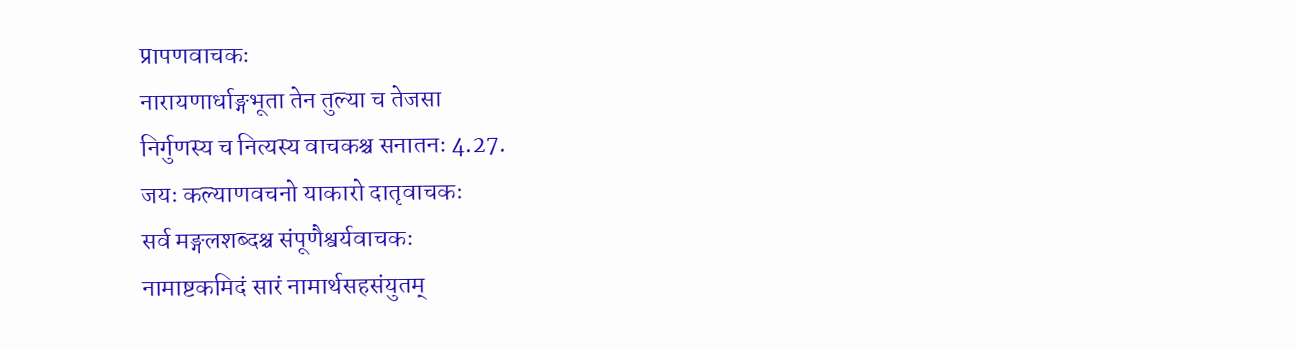प्रापणवाचकः
नारायणार्धाङ्गभूता तेन तुल्या च तेजसा
निर्गुणस्य च नित्यस्य वाचकश्च सनातनः 4.27.
जयः कल्याणवचनो याकारो दातृवाचकः
सर्व मङ्गलशब्दश्च संपूणैश्वर्यवाचकः
नामाष्टकमिदं सारं नामार्थसहसंयुतम्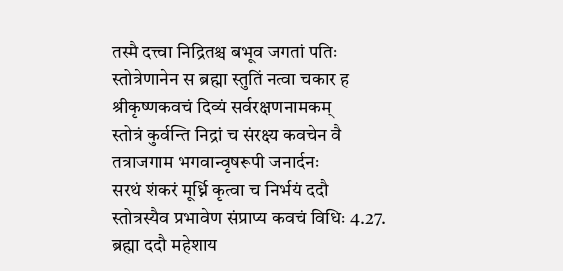तस्मै दत्त्वा निद्रितश्च बभूव जगतां पतिः
स्तोत्रेणानेन स ब्रह्मा स्तुतिं नत्वा चकार ह
श्रीकृष्णकवचं दिव्यं सर्वरक्षणनामकम्
स्तोत्रं कुर्वन्ति निद्रां च संरक्ष्य कवचेन वै
तत्राजगाम भगवान्वृषरूपी जनार्दनः
सरथं शंकरं मूर्ध्नि कृत्वा च निर्भयं ददौ
स्तोत्रस्यैव प्रभावेण संप्राप्य कवचं विधिः 4.27.
ब्रह्मा ददौ महेशाय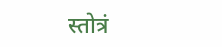स्तोत्रं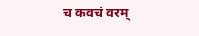च कवचं वरम्